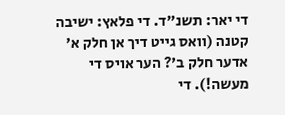די יאר: תשנ"ד. די פלאץ: ישיבה קטנה (וואס גייט דיך אן חלק א' אדער חלק ב'? הער אויס די מעשה!). די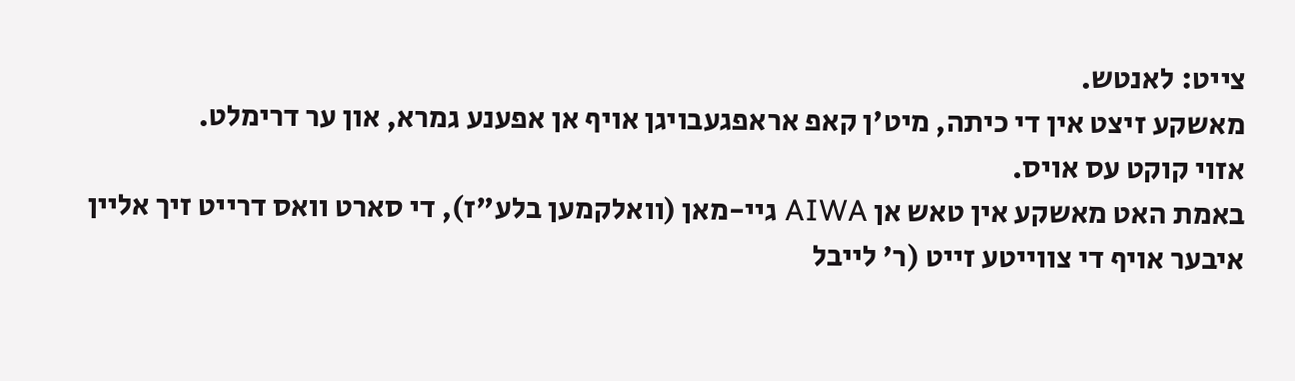צייט: לאנטש.
מאשקע זיצט אין די כיתה, מיט'ן קאפ אראפגעבויגן אויף אן אפענע גמרא, און ער דרימלט.
אזוי קוקט עס אויס.
באמת האט מאשקע אין טאש אן AIWA גיי-מאן (וואלקמען בלע"ז), די סארט וואס דרייט זיך אליין איבער אויף די צווייטע זייט (ר' לייבל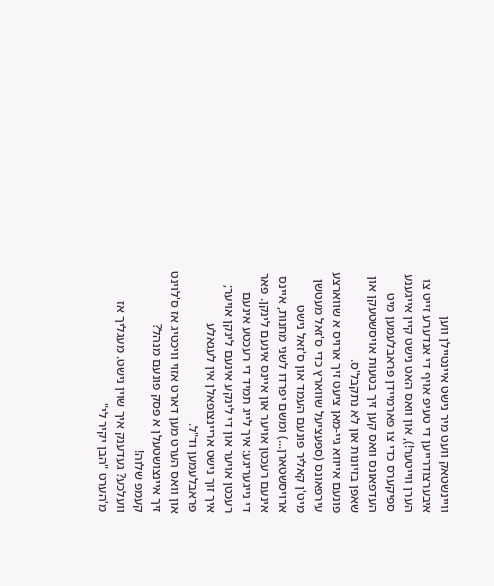וויינשטאק וועט מיר נישט איינטיילן ווען איבערצודרייען די טעיפ אויף די אנדערע זייט צו הערן ווייטער!), און וואס האט נישט קיין אייגענע ספיקערס כדי צו פארמיידן פראבלעמען מיט העדפאונס וואס קען זיך בטעות אויסשטעקן און שאפן בזיונות און לא נתקבל'ס.
פונעם אייווא גיי-מאן ציעט זיך ארויס א שווארצע עירפאונס (ספעציעל שווארץ כדי ס'זאל מעטשן מיט'ן קאליר פונעם העמד און ס'זאל נישט ארויסשטארן...) ומשם יפרדו לשני מחנות, איינס אינעם רעכטן אויער און איינס אינעם לינקן. פאר די נייגעריגע: איך לייג תמיד די רעכטע אינעם רעכטן אויער און די לינקע אינעם לינקן אויער; איך זוך נישט אריינצופאלן אין לעגאלע פראבלעמען וד"ל.
און וואס הערט מען דארט אזוי וויכטיג אז ס'לוינט זיך איינצושטעלן א פסק פונעם מנהל?
קעמפ שלוה!
וועלכע? געדענק איך שוין נישט. מעגליך אז מ'הערט "הבן יקיר לי"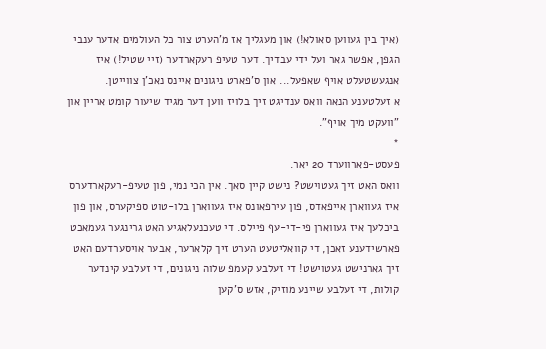(איך בין געווען סאולא!) און מעגליך אז מ'הערט צור כל העולמים אדער ענבי הגפן, אפשר גאר ועל ידי עבדיך. דער טעיפ רעקארדער (זיי שטיל!) איז אנגעשטעלט אויף שאפעל... און ס'פארט ניגונים איינס נאכ'ן צווייטן.
א זעלטענע הנאה וואס ענדיגט זיך בלויז ווען דער מגיד שיעור קומט אריין און "וועקט מיך אויף".
*
פעסט-פארווערד 20 יאר.
וואס האט זיך געטוישט? נישט קיין סאך. אין הכי נמי, פון טעיפ-רעקארדערס איז געווארן אייפאדס, פון עירפאונס איז געווארן בלו-טוט ספיקערס, און פון ביכלעך איז געווארן פי-די-עף פיילס. די טעכנעלאגיע האט גרינגער געמאכט פארשידענע זאכן, די קוואליטעט הערט זיך קלארער, אבער אויסערדעם האט זיך גארנישט געטוישט! די זעלבע קעמפ שלוה ניגונים, די זעלבע קינדער קולות, די זעלבע שיינע מוזיק, אזש ס'קען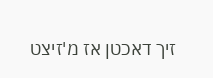זיך דאכטן אז מ'זיצט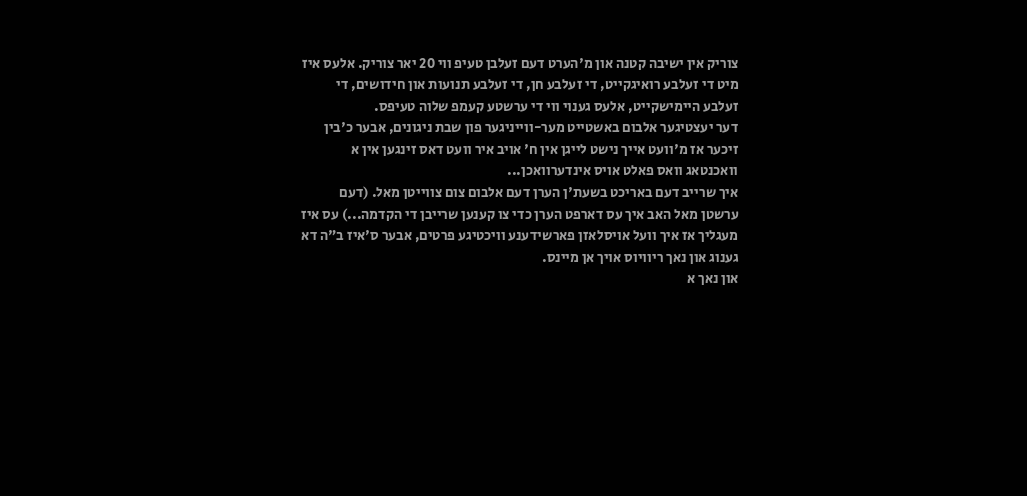צוריק אין ישיבה קטנה און מ'הערט דעם זעלבן טעיפ ווי 20 יאר צוריק. אלעס איז מיט די זעלבע רואיגקייט, די זעלבע חן, די זעלבע תנועות און חידושים, די זעלבע היימישקייט, אלעס גענוי ווי די ערשטע קעמפ שלוה טעיפס.
דער יעצטיגער אלבום באשטייט מער-ווייניגער פון שבת ניגונים, אבער כ'בין זיכער אז מ'וועט אייך נישט לייגן אין ח' אויב איר וועט דאס זינגען אין א וואכנטאג וואס פאלט אויס אינדערוואכן...
איך שרייב דעם באריכט בשעת'ן הערן דעם אלבום צום צווייטן מאל. (דעם ערשטן מאל האב איך עס דארפט הערן כדי צו קענען שרייבן די הקדמה...) עס איז מעגליך אז איך וועל אויסלאזן פארשידענע וויכטיגע פרטים, אבער ס'איז ב"ה דא גענוג און נאך ריוויוס אויך אן מיינס.
און נאך א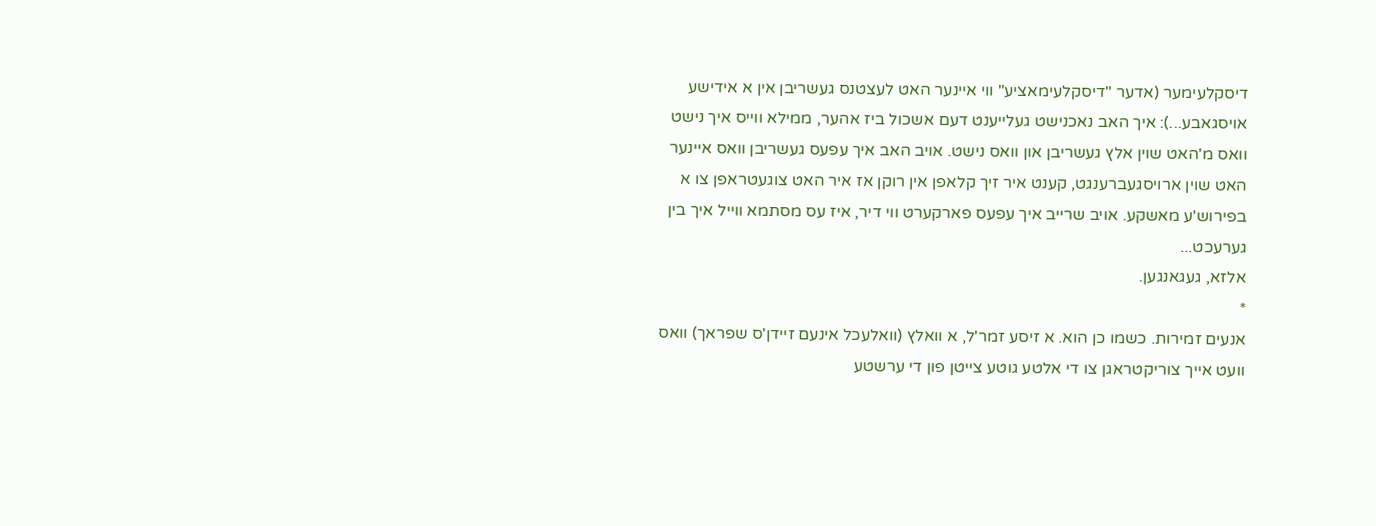דיסקלעימער (אדער "דיסקלעימאציע" ווי איינער האט לעצטנס געשריבן אין א אידישע אויסגאבע...): איך האב נאכנישט געלייענט דעם אשכול ביז אהער, ממילא ווייס איך נישט וואס מ'האט שוין אלץ געשריבן און וואס נישט. אויב האב איך עפעס געשריבן וואס איינער האט שוין ארויסגעברענגט, קענט איר זיך קלאפן אין רוקן אז איר האט צוגעטראפן צו א בפירוש'ע מאשקע. אויב שרייב איך עפעס פארקערט ווי דיר, איז עס מסתמא ווייל איך בין גערעכט...
אלזא, געגאנגען.
*
אנעים זמירות. כשמו כן הוא. א זיסע זמר'ל, א וואלץ (וואלעכל אינעם זיידן'ס שפראך) וואס וועט אייך צוריקטראגן צו די אלטע גוטע צייטן פון די ערשטע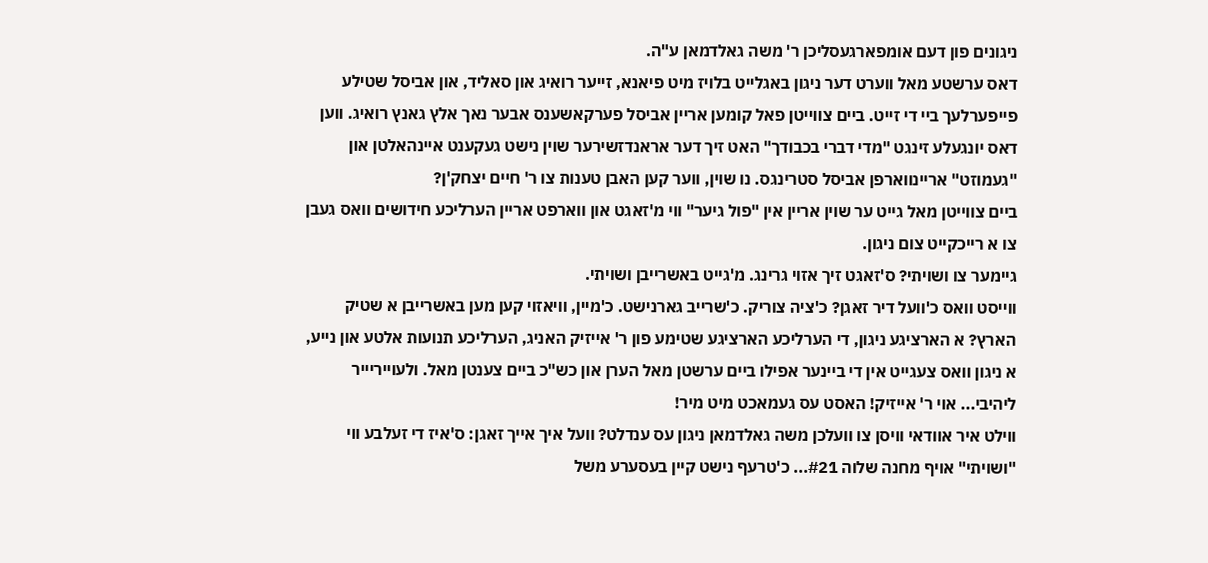ניגונים פון דעם אומפארגעסליכן ר' משה גאלדמאן ע"ה.
דאס ערשטע מאל ווערט דער ניגון באגלייט בלויז מיט פיאנא, זייער רואיג און סאליד, און אביסל שטילע פייפערלעך ביי די זייט. ביים צווייטן פאל קומען אריין אביסל פערקאשענס אבער נאך אלץ גאנץ רואיג. ווען דאס יונגעלע זינגט "מדי דברי בכבודך" האט זיך דער אראנדזשירער שוין נישט געקענט איינהאלטן און "געמוזט" אריינווארפן אביסל סטרינגס. נו שוין, ווער קען האבן טענות צו ר' חיים יצחק'ן?
ביים צווייטן מאל גייט ער שוין אריין אין "פול גיער" ווי מ'זאגט און ווארפט אריין הערליכע חידושים וואס געבן צו א רייכקייט צום ניגון.
גיימער צו ושויתי? ס'זאגט זיך אזוי גרינג. מ'גייט באשרייבן ושויתי.
ווייסט וואס כ'וועל דיר זאגן? כ'ציה צוריק. כ'שרייב גארנישט. כ'מיין, וויאזוי קען מען באשרייבן א שטיק הארץ? א הארציגע ניגון, די הערליכע הארציגע שטימע פון ר' אייזיק האניג, הערליכע תנועות אלטע און נייע, א ניגון וואס צעגייט אין די ביינער אפילו ביים ערשטן מאל הערן און כש"כ ביים צענטן מאל. ולעוייריייר ליהיבי... אוי ר' אייזיק! האסט עס געמאכט מיט מיר!
ווילט איר אוודאי וויסן צו וועלכן משה גאלדמאן ניגון עס ענדלט? וועל איך אייך זאגן: ס'איז די זעלבע ווי "ושויתי" אויף מחנה שלוה #21... כ'טרעף נישט קיין בעסערע משל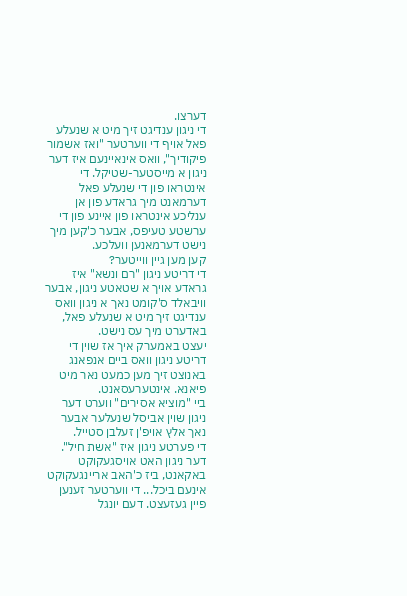דערצו.
די ניגון ענדיגט זיך מיט א שנעלע פאל אויף די ווערטער "ואז אשמור פיקודיך", וואס אינאיינעם איז דער ניגון א מייסטער-שטיקל. די אינטראו פון די שנעלע פאל דערמאנט מיך גראדע פון אן ענליכע אינטראו פון איינע פון די ערשטע טעיפס, אבער כ'קען מיך נישט דערמאנען וועלכע.
קען מען גיין ווייטער?
די דריטע ניגון "רם ונשא" איז גראדע אויך א שטאטע ניגון, אבער וויבאלד ס'קומט נאך א ניגון וואס ענדיגט זיך מיט א שנעלע פאל, באדערט מיך עס נישט.
יעצט באמערק איך אז שוין די דריטע ניגון וואס ביים אנפאנג באנוצט זיך מען כמעט נאר מיט פיאנא. אינטערעסאנט.
ביי "מוציא אסירים" ווערט דער ניגון שוין אביסל שנעלער אבער נאך אלץ אויפ'ן זעלבן סטייל.
די פערטע ניגון איז "אשת חיל". דער ניגון האט אויסגעקוקט באקאנט, ביז כ'האב אריינגעקוקט אינעם ביכל... די ווערטער זענען פיין געזעצט. דעם יונגל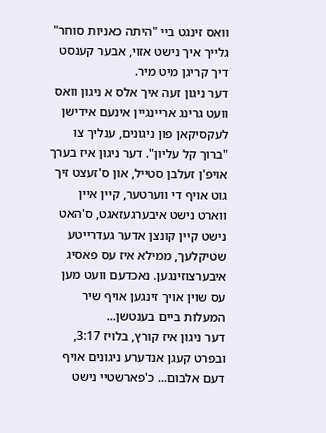וואס זינגט ביי "היתה כאניות סוחר" גלייך איך נישט אזוי, אבער קענסט דיך קריגן מיט מיר.
דער ניגון זעה איך אלס א ניגון וואס וועט גרינג אריינגיין אינעם אידישן לעקסיקאן פון ניגונים, ענליך צו "ברוך קל עליון". דער ניגון איז בערך אויפ'ן זעלבן סטייל, און ס'זעצט זיך גוט אויף די ווערטער, קיין איין ווארט נישט איבערגעזאגט, ס'האט נישט קיין קונצן אדער געדרייטע שטיקלעך, ממילא איז עס פאסיג איבערצוזינגען. נאכדעם וועט מען עס שוין אויך זינגען אויף שיר המעלות ביים בענטשן...
דער ניגון איז קורץ, בלויז 3:17, ובפרט קעגן אנדערע ניגונים אויף דעם אלבום... כ'פארשטיי נישט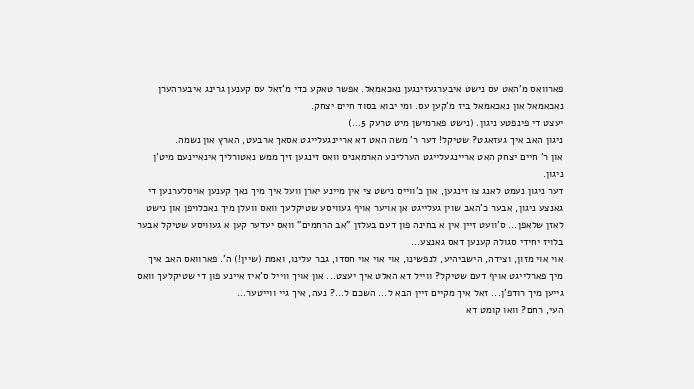פארוואס מ'האט עס נישט איבערגעזינגען נאכאמאל. אפשר טאקע כדי מ'זאל עס קענען גרינג איבערהערן נאכאמאל און נאכאמאל ביז מ'קען עס. ומי יבוא בסוד חיים יצחק.
יעצט די פינפטע ניגון. (נישט פארמישן מיט טרעק 5...)
ניגון האב איך געזאגט? שטיקל! דער ר' משה האט דא אריינגעלייגט אסאך ארבעט, הארץ און נשמה.
און ר' חיים יצחק האט אריינגעלייגט הערליכע הארמאניס וואס זינגען זיך ממש נאטורליך אינאיינעם מיט'ן ניגון.
דער ניגון נעמט לאנג צו זינגען, און כ'ווייס נישט צי אין מיינע יארן וועל איך מיך נאך קענען אויסלערנען די גאנצע ניגון, אבער כ'האב שוין געלייגט אן אויער אויף געוויסע שטיקלעך וואס וועלן מיך נאכלויפן און נישט לאזן שלאפן... ס'וועט זיין אין א בחינה פון דעם בעלזן "אב הרחמים" וואס יעדער קען א געוויסע שטיקל אבער בלויז יחידי סגולה קענען דאס גאנצע...
אוי אוי מזון, וצידה, הישביהיע, לנפשינו, אוי אוי אוי חסדו, גבר עלינו, ואמת (שיין!) ה'. פארוואס האב איך מיך פארלייגט אויף דעם שטיקל? ווייל דא האלט איך יעצט... און אויך ווייל ס'איז איינע פון די שטיקלעך וואס גייען מיך רודפ'ן... זאל איך מקיים זיין הבא ל... השכם ל...? נעה, איך גיי ווייטער...
העי, רחם? וואו קומט דא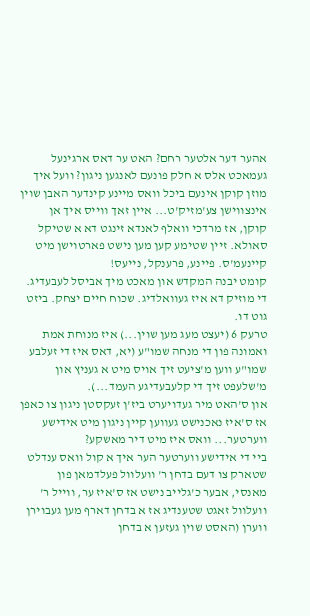אהער דער אלטער רחם? האט ער דאס ארגינעל געמאכט אלס א חלק פונעם לאנגען ניגון? וועל איך מוזן קוקן אינעם ביכל וואס מיינע קינדער האבן שוין אינצווישן צע'מזיק'ט... איין זאך ווייס איך אן קוקן, אז מרדכי וואלף לאנדא זינגט דא א שטיקל סאולא. זיין שטימע קען מען נישט פארטוישן מיט קיינעמ'ס. פיינע, פרענקל, נייעס!
קומט יבנה המקדש און מאכט מיך אביסל לעבעדיג. די מוזיק דא איז געוואלדיג. שכוח חיים יצחק. ביזט גוט דו.
טרעק 6 (יעצט מעג מען שוין...) איז מנוחת אמת ואמונה פון די מנחה שמו"ע (יא, דאס איז די זעלבע שמו"ע ווען מ'ציעט זיך אויס מיט א געניץ און מ'שלעפט זיך די קלעבעדיגע העמד...).
און ס'האט מיר געדויערט ביז'ן זעקסטן ניגון צו כאפן אז ס'איז נאכנישט געווען קיין ניגון מיט אידישע ווערטער... וואס איז מיט דיר מאשקע?
ביי די אידישע ווערטער הער איך א קול וואס ענדלט שטארק צו דעם בדחן ר' וועלוול פעלדמאן פון מאנסי, אבער כ'גלייב נישט אז ס'איז ער, ווייל ר' וועלוול זאגט שטענדיג אז א בדחן דארף מען געבוירן ווערן (האסט שוין געזען א בדחן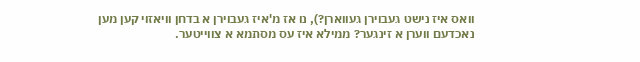וואס איז נישט געבוירן געווארן?), נו אז מ'איז געבוירן א בדחן וויאזוי קען מען נאכדעם ווערן א זינגער? ממילא איז עס מסתמא א צווייטער.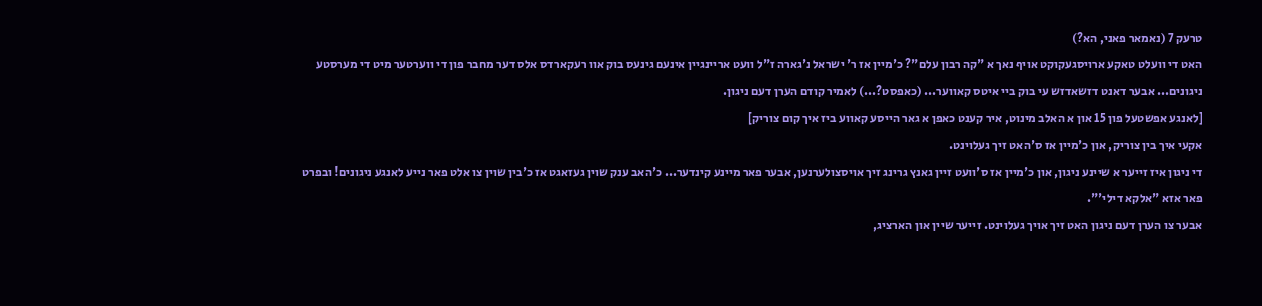טרעק 7 (נאמאר פאני, הא?)
האט די וועלט טאקע ארויסגעקוקט אויף נאך א "קה רבון עלם"? כ'מיין אז ר' ישראל נ'גארה ז"ל וועט אריינגיין אינעם גינעס בוק אוו רעקארדס אלס דער מחבר פון די ווערטער מיט די מערסטע ניגונים... אבער דאנט דזשאדזש עי בוק ביי איטס קאווער... (כאפסט?...) לאמיר קודם הערן דעם ניגון.
[לאנגע אפשטעל פון 15 און א האלב מינוט, איר קענט כאפן א גאר הייסע קאווע ביז איך קום צוריק]
אקעי איך בין צוריק, און כ'מיין אז ס'האט זיך געלוינט.
די ניגון איז זייער א שיינע ניגון, און כ'מיין אז ס'וועט זיין גאנץ גרינג זיך אויסצולערנען, אבער פאר מיינע קינדער... כ'האב ענק שוין געזאגט אז כ'בין שוין צו אלט פאר נייע לאנגע ניגונים! ובפרט פאר אזא "אלקא דילי'".
אבער צו הערן דעם ניגון האט זיך אויך געלוינט. זייער שיין און הארציג,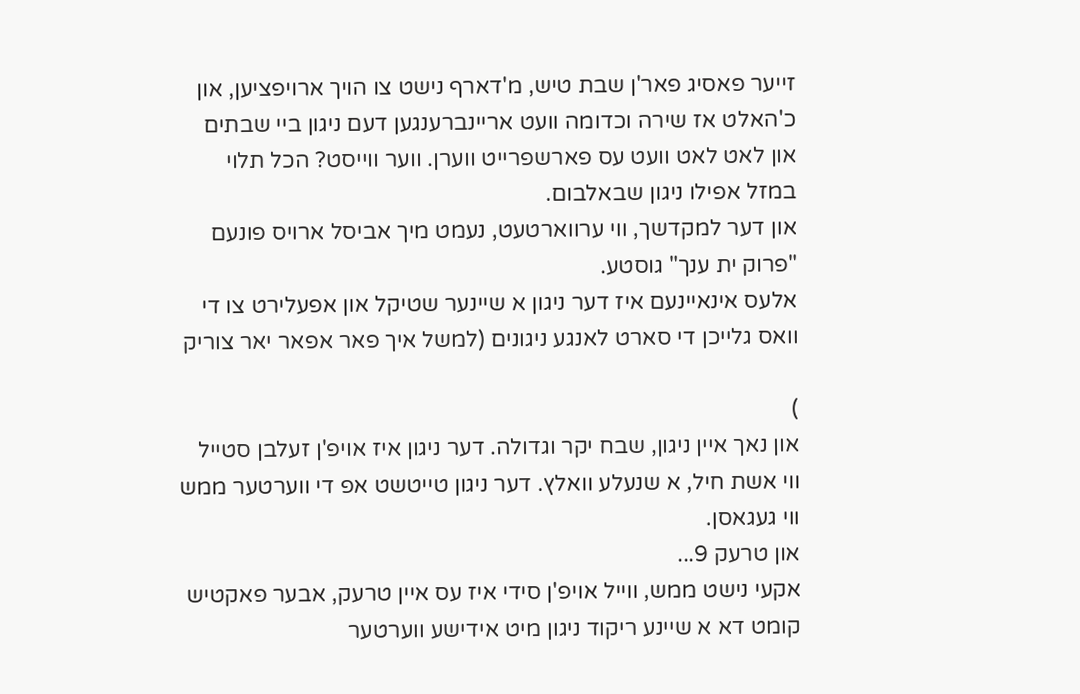זייער פאסיג פאר'ן שבת טיש, מ'דארף נישט צו הויך ארויפציען, און כ'האלט אז שירה וכדומה וועט אריינברענגען דעם ניגון ביי שבתים און לאט לאט וועט עס פארשפרייט ווערן. ווער ווייסט? הכל תלוי במזל אפילו ניגון שבאלבום.
און דער למקדשך, ווי ערווארטעט, נעמט מיך אביסל ארויס פונעם "פרוק ית ענך" גוסטע.
אלעס אינאיינעם איז דער ניגון א שיינער שטיקל און אפעלירט צו די וואס גלייכן די סארט לאנגע ניגונים (למשל איך פאר אפאר יאר צוריק

)
און נאך איין ניגון, שבח יקר וגדולה. דער ניגון איז אויפ'ן זעלבן סטייל ווי אשת חיל, א שנעלע וואלץ. דער ניגון טייטשט אפ די ווערטער ממש ווי געגאסן.
און טרעק 9...
אקעי נישט ממש, ווייל אויפ'ן סידי איז עס איין טרעק, אבער פאקטיש קומט דא א שיינע ריקוד ניגון מיט אידישע ווערטער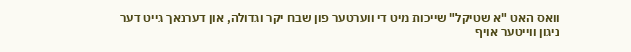וואס האט "א שטיקל" שייכות מיט די ווערטער פון שבח יקר וגדולה, און דערנאך גייט דער ניגון ווייטער אויף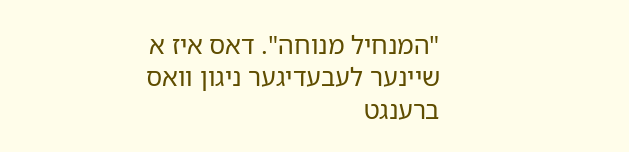"המנחיל מנוחה". דאס איז א שיינער לעבעדיגער ניגון וואס ברענגט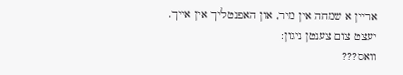אריין א שמחה אין מיר, און האפנטליך אין אייך.
יעצט צום צענטן ניגון:
וואס???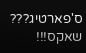ס'פארטיג??? שאקס!!!